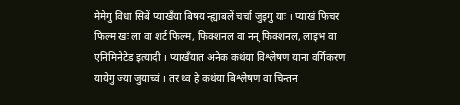मेमेगु विधा सिबें प्याखँया बिषय न्ह्याबलें चर्चा जुइगु याः । प्याखं फिचर फिल्म खः ला वा शर्ट फिल्म, फिक्शनल वा नन् फिक्शनल, लाइभ वा एनिमिनेटेड इत्यादी । प्याखँयात अनेक कथंया विश्लेषण याना वर्गिकरण यायेगु ज्या जुयाच्वं । तर थ्व हे कथंया बिश्लेषण वा चिन्तन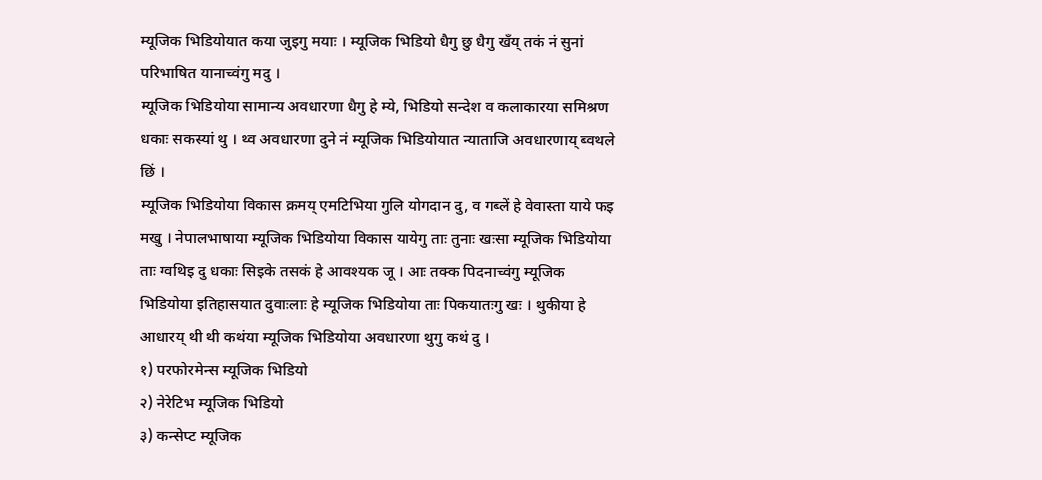म्यूजिक भिडियोयात कया जुइगु मयाः । म्यूजिक भिडियो धैगु छु धैगु खँय् तकं नं सुनां परिभाषित यानाच्वंगु मदु ।
म्यूजिक भिडियोया सामान्य अवधारणा धैगु हे म्ये, भिडियो सन्देश व कलाकारया समिश्रण धकाः सकस्यां थु । थ्व अवधारणा दुने नं म्यूजिक भिडियोयात न्याताजि अवधारणाय् ब्वथले छिं ।
म्यूजिक भिडियोया विकास क्रमय् एमटिभिया गुलि योगदान दु, व गब्लें हे वेवास्ता याये फइ मखु । नेपालभाषाया म्यूजिक भिडियोया विकास यायेगु ताः तुनाः खःसा म्यूजिक भिडियोया ताः ग्वथिइ दु धकाः सिइके तसकं हे आवश्यक जू । आः तक्क पिदनाच्वंगु म्यूजिक भिडियोया इतिहासयात दुवाःलाः हे म्यूजिक भिडियोया ताः पिकयातःगु खः । थुकीया हे आधारय् थी थी कथंया म्यूजिक भिडियोया अवधारणा थुगु कथं दु ।
१) परफोरमेन्स म्यूजिक भिडियो
२) नेरेटिभ म्यूजिक भिडियो
३) कन्सेप्ट म्यूजिक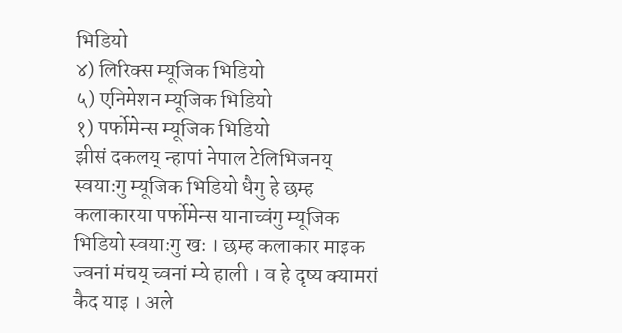भिडियो
४) लिरिक्स म्यूजिक भिडियो
५) एनिमेशन म्यूजिक भिडियो
१) पर्फोमेन्स म्यूजिक भिडियो
झीसं दकलय् न्हापां नेपाल टेलिभिजनय् स्वयाःगु म्यूजिक भिडियो धैगु हे छम्ह कलाकारया पर्फोमेन्स यानाच्वंगु म्यूजिक भिडियो स्वयाःगु खः । छम्ह कलाकार माइक ज्वनां मंचय् च्वनां म्ये हाली । व हे दृष्य क्यामरां कैद याइ । अले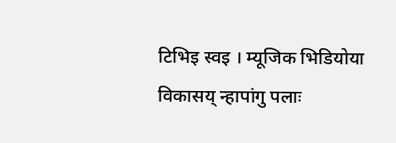टिभिइ स्वइ । म्यूजिक भिडियोया विकासय् न्हापांगु पलाः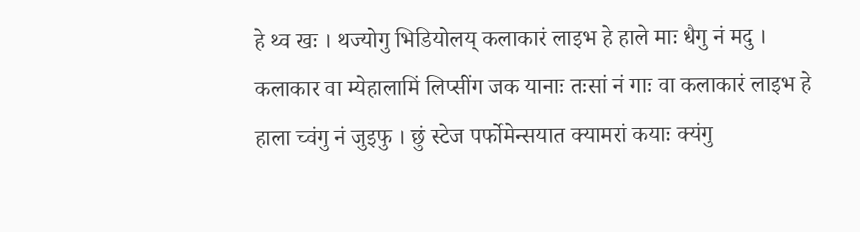हे थ्व खः । थज्योगु भिडियोलय् कलाकारं लाइभ हे हाले माः धैगु नं मदु । कलाकार वा म्येहालामिं लिप्सींग जक यानाः तःसां नं गाः वा कलाकारं लाइभ हे हाला च्वंगु नं जुइफु । छुं स्टेज पर्फोमेन्सयात क्यामरां कयाः क्यंगु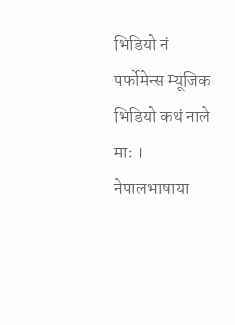भिडियो नं पर्फोमेन्स म्यूजिक भिडियो कथं नाले माः । नेपालभाषाया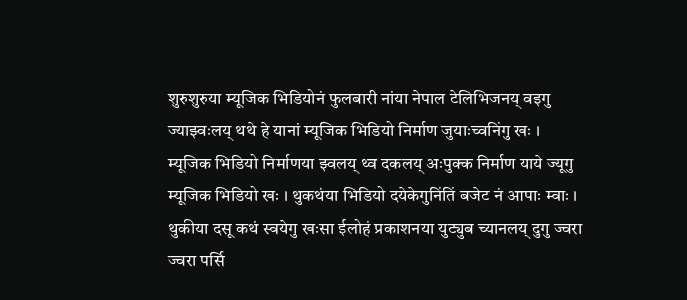शुरुशुरुया म्यूजिक भिडियोनं फुलबारी नांया नेपाल टेलिभिजनय् वइगु ज्याझ्वःलय् थथे हे यानां म्यूजिक भिडियो निर्माण जुयाःच्वनिंगु खः ।
म्यूजिक भिडियो निर्माणया झ्वलय् थ्व दकलय् अःपुक्क निर्माण याये ज्यूगु म्यूजिक भिडियो खः । थुकथंया भिडियो दयेकेगुनिंतिं बजेट नं आपाः म्वाः । थुकीया दसू कथं स्वयेगु खःसा ईलोहं प्रकाशनया युट्युब च्यानलय् दुगु ज्वरा ज्वरा पर्सि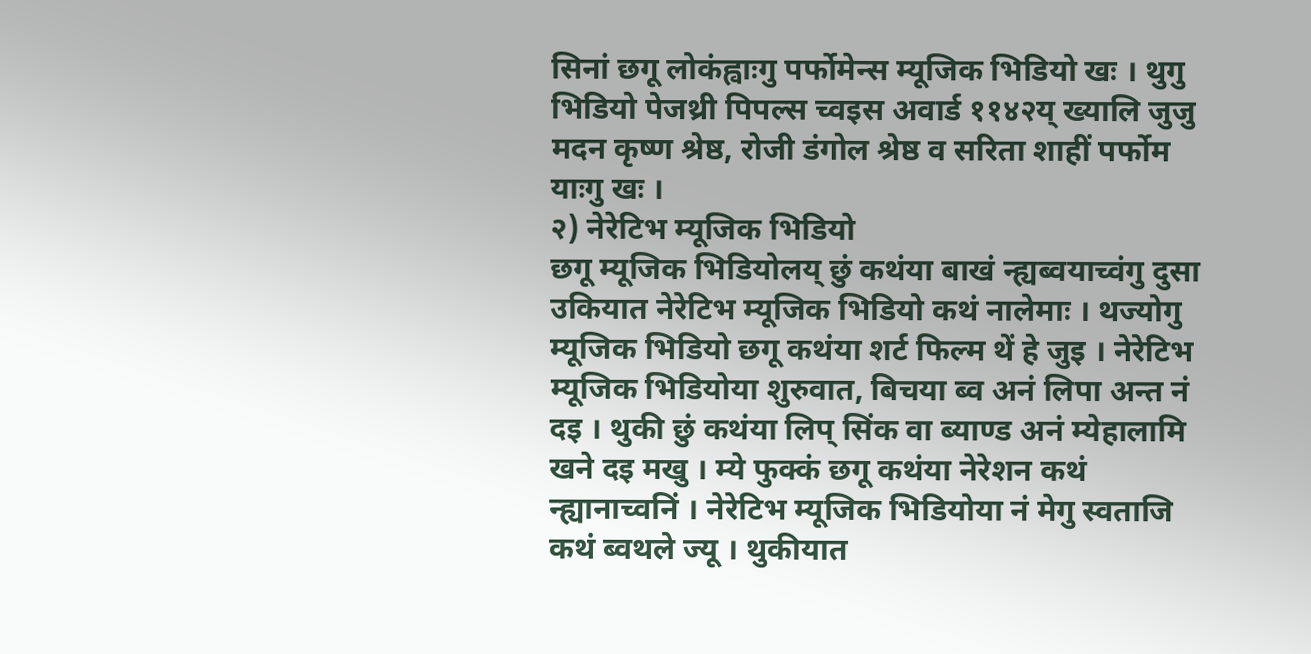सिनां छगू लोकंह्वाःगु पर्फोमेन्स म्यूजिक भिडियो खः । थुगु भिडियो पेजथ्री पिपल्स च्वइस अवार्ड ११४२य् ख्यालि जुजु मदन कृष्ण श्रेष्ठ, रोजी डंगोल श्रेष्ठ व सरिता शाहीं पर्फोम याःगु खः ।
२) नेरेटिभ म्यूजिक भिडियो
छगू म्यूजिक भिडियोलय् छुं कथंया बाखं न्ह्यब्वयाच्वंगु दुसा उकियात नेरेटिभ म्यूजिक भिडियो कथं नालेमाः । थज्योगु म्यूजिक भिडियो छगू कथंया शर्ट फिल्म थें हे जुइ । नेरेटिभ म्यूजिक भिडियोया शुरुवात, बिचया ब्व अनं लिपा अन्त नं दइ । थुकी छुं कथंया लिप् सिंक वा ब्याण्ड अनं म्येहालामि खने दइ मखु । म्ये फुक्कं छगू कथंया नेरेशन कथं न्ह्यानाच्वनिं । नेरेटिभ म्यूजिक भिडियोया नं मेगु स्वताजि कथं ब्वथले ज्यू । थुकीयात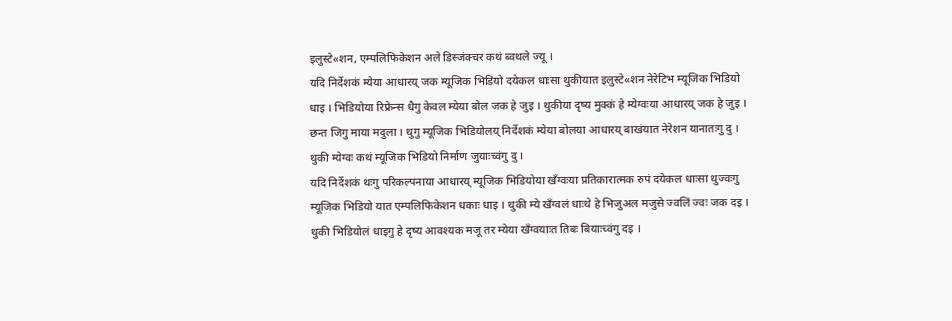इलुस्टे«शन, एम्पलिफिकेशन अले डिस्जंक्चर कथं ब्वथले ज्यू ।
यदि निर्देशकं म्येया आधारय् जक म्यूजिक भिडियो दयेकल धाःसा थुकीयात इलुस्टे«शन नेरेटिभ म्यूजिक भिडियो धाइ । भिडियोया रिफ्रेन्स धैगु केवल म्येया बोल जक हे जुइ । थुकीया दृष्य मुक्कं हे म्येग्वःया आधारय् जक हे जुइ ।
छन्त जिगु माया मदुला । थुगु म्यूजिक भिडियोलय् निर्देशकं म्येया बोलया आधारय् बाखंयात नेरेशन यानातःगु दु । थुकी म्येग्वः कथं म्यूजिक भिडियो निर्माण जुयाःच्वंगु दु ।
यदि निर्देशकं थःगु परिकल्पनाया आधारय् म्यूजिक भिडियोया खँग्वःया प्रतिकारात्मक रुपं दयेकल धाःसा थुज्वःगु म्यूजिक भिडियो यात एम्पलिफिकेशन धकाः धाइ । थुकी म्ये खँग्वलं धाःथे हे भिजुअल मजुसे ज्वलिं ज्वः जक दइ । थुकी भिडियोलं धाइगु हे दृष्य आवश्यक मजू तर म्येया खँग्वयाःत तिबः बियाःच्वंगु दइ ।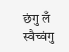छंगु लँ स्वैच्वंगु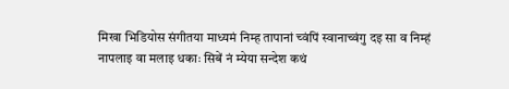मिखा भिडियोस संगीतया माध्यमं निम्ह तापानां च्वंपिं स्वानाच्वंगु दइ सा व निम्हं नापलाइ वा मलाइ धकाः सिबें नं म्येया सन्देश कथं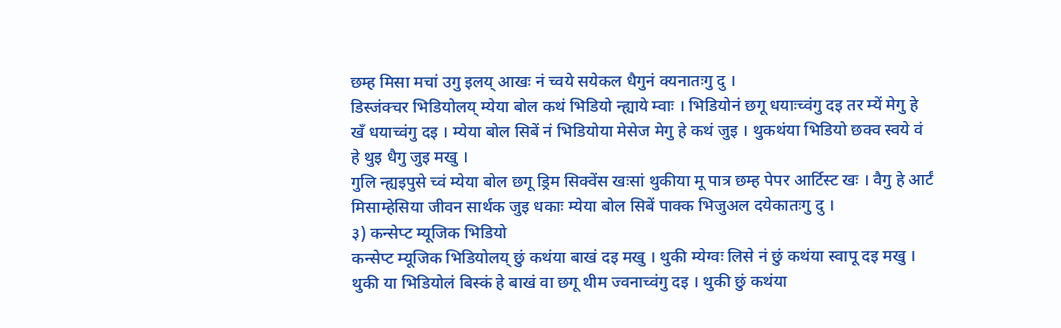छम्ह मिसा मचां उगु इलय् आखः नं च्वये सयेकल धैगुनं क्यनातःगु दु ।
डिस्जंक्चर भिडियोलय् म्येया बोल कथं भिडियो न्ह्याये म्वाः । भिडियोनं छगू धयाःच्वंगु दइ तर म्यें मेगु हे खँ धयाच्वंगु दइ । म्येया बोल सिबें नं भिडियोया मेसेज मेगु हे कथं जुइ । थुकथंया भिडियो छक्व स्वये वं हे थुइ धैगु जुइ मखु ।
गुलि न्ह्यइपुसे च्वं म्येया बोल छगू ड्रिम सिक्वेंस खःसां थुकीया मू पात्र छम्ह पेपर आर्टिस्ट खः । वैगु हे आर्टं मिसाम्हेसिया जीवन सार्थक जुइ धकाः म्येया बोल सिबें पाक्क भिजुअल दयेकातःगु दु ।
३) कन्सेप्ट म्यूजिक भिडियो
कन्सेप्ट म्यूजिक भिडियोलय् छुं कथंया बाखं दइ मखु । थुकी म्येग्वः लिसे नं छुं कथंया स्वापू दइ मखु । थुकी या भिडियोलं बिस्कं हे बाखं वा छगू थीम ज्वनाच्वंगु दइ । थुकी छुं कथंया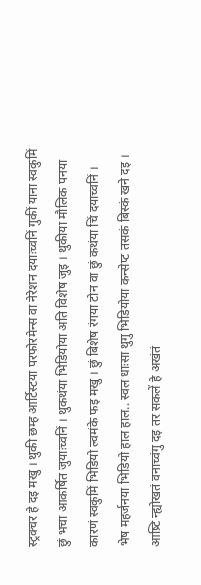स्ट्रक्चर हे दइ मखु । थुकी छम्ह आर्टिस्टया परफोरमेन्स वा नेरेशन दयाःच्वनिं गुकीं याना स्वकुमिं छुं भचा आकर्षित जुयाःच्वनिं । थुकथंया भिडियोया अति विशेष जुइ । थुकीया मौलिक पनया कारणं स्वकुमिं भिडियो ल्वमंके फइ मखु । छुं बिशेष रंगया टोन वा छुं कथंया चिं दयाच्वनिं ।
भेष महर्जनया भिडियो हाल हाल.. स्वल धाःसा थुगु भिडियोया कन्सेप्ट तसकं बिस्कं खने दइ । आष्र्टि न्ह्योखतं वनाच्वंगु दइ तर सकलें हे अखंतं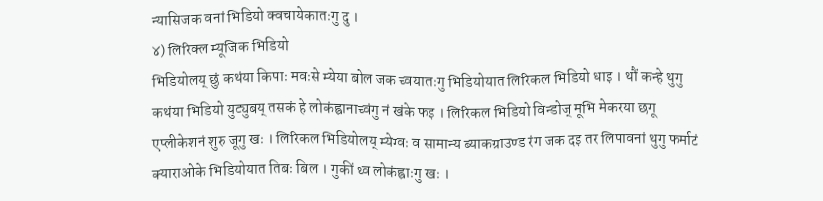न्यासिजक वनां भिडियो क्वचायेकातःगु दु ।
४) लिरिक्ल म्यूजिक भिडियो
भिडियोलय् छुं कथंया किपाः मवःसे म्येया बोल जक च्वयातःगु भिडियोयात लिरिकल भिडियो धाइ । थौं कन्हे थुगु कथंया भिडियो युट्युबय् तसकं हे लोकंह्वानाच्वंगु नं खंके फइ । लिरिकल भिडियो विन्डोज् मूभि मेकरया छगू एप्लीकेशनं शुरु जूगु खः । लिरिकल भिडियोलय् म्येग्वः व सामान्य ब्याकग्राउण्ड रंग जक दइ तर लिपावनां थुगु फर्माटं क्याराओके भिडियोयात तिबः बिल । गुकीं थ्व लोकंह्वाःगु खः ।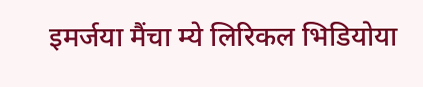इमर्जया मैंचा म्ये लिरिकल भिडियोया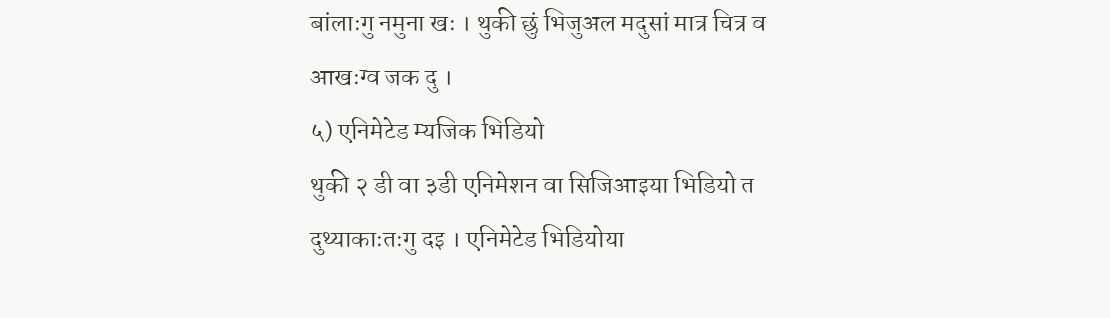बांलाःगु नमुना खः । थुकी छुं भिजुअल मदुसां मात्र चित्र व आखःग्व जक दु ।
५) एनिमेटेड म्यजिक भिडियो
थुकी २ डी वा ३डी एनिमेशन वा सिजिआइया भिडियो त दुथ्याकाःतःगु दइ । एनिमेटेड भिडियोया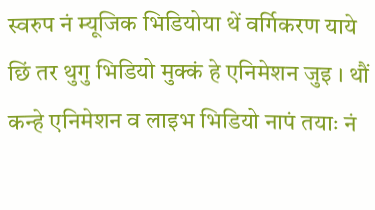स्वरुप नं म्यूजिक भिडियोया थें वर्गिकरण याये छिं तर थुगु भिडियो मुक्कं हे एनिमेशन जुइ । थौं कन्हे एनिमेशन व लाइभ भिडियो नापं तयाः नं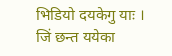भिडियो दयकेगु याः ।
जिं छन्त ययेका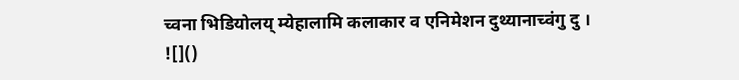च्वना भिडियोलय् म्येहालामि कलाकार व एनिमेशन दुथ्यानाच्वंगु दु ।
![]()